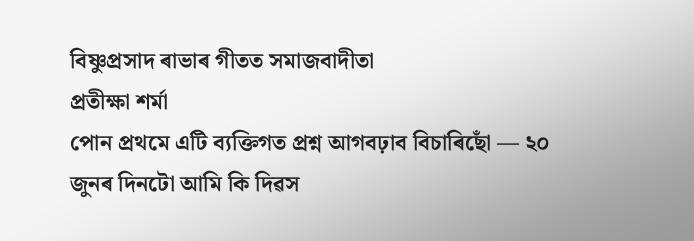বিষ্ণুপ্ৰসাদ ৰাভাৰ গীতত সমাজবাদীতা
প্ৰতীক্ষা শৰ্মা
পোন প্ৰথমে এটি ব্যক্তিগত প্ৰশ্ন আগবঢ়াব বিচাৰিছোঁ — ২০ জুনৰ দিনটো আমি কি দিৱস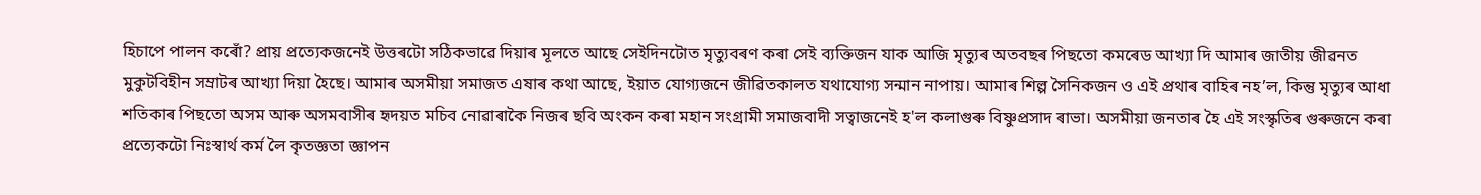হিচাপে পালন কৰোঁ? প্ৰায় প্ৰত্যেকজনেই উত্তৰটো সঠিকভাৱে দিয়াৰ মূলতে আছে সেইদিনটোত মৃত্যুবৰণ কৰা সেই ব্যক্তিজন যাক আজি মৃত্যুৰ অতবছৰ পিছতো কমৰেড আখ্যা দি আমাৰ জাতীয় জীৱনত মুকুটবিহীন সম্ৰাটৰ আখ্যা দিয়া হৈছে। আমাৰ অসমীয়া সমাজত এষাৰ কথা আছে, ইয়াত যোগ্যজনে জীৱিতকালত যথাযোগ্য সন্মান নাপায়। আমাৰ শিল্প সৈনিকজন ও এই প্ৰথাৰ বাহিৰ নহ’ল, কিন্তু মৃত্যুৰ আধা শতিকাৰ পিছতো অসম আৰু অসমবাসীৰ হৃদয়ত মচিব নোৱাৰাকৈ নিজৰ ছবি অংকন কৰা মহান সংগ্ৰামী সমাজবাদী সত্বাজনেই হ'ল কলাগুৰু বিষ্ণুপ্ৰসাদ ৰাভা। অসমীয়া জনতাৰ হৈ এই সংস্কৃতিৰ গুৰুজনে কৰা প্ৰত্যেকটো নিঃস্বাৰ্থ কৰ্ম লৈ কৃতজ্ঞতা জ্ঞাপন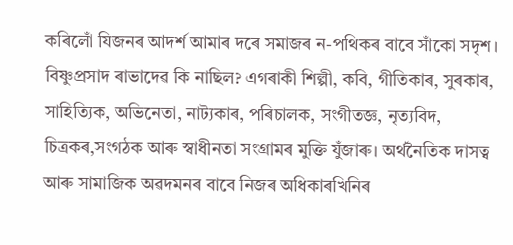কৰিলোঁ যিজনৰ আদৰ্শ আমাৰ দৰে সমাজৰ ন-পথিকৰ বাবে সাঁকো সদৃশ। বিষ্ণুপ্ৰসাদ ৰাভাদেৱ কি নাছিল? এগৰাকী শিল্পী, কবি, গীতিকাৰ, সুৰকাৰ, সাহিত্যিক, অভিনেতা, নাট্যকাৰ, পৰিচালক, সংগীতজ্ঞ, নৃত্যবিদ, চিত্ৰকৰ,সংগঠক আৰু স্বাধীনতা সংগ্ৰামৰ মুক্তি যুঁজাৰু। অৰ্থনৈতিক দাসত্ব আৰু সামাজিক অৱদমনৰ বাবে নিজৰ অধিকাৰখিনিৰ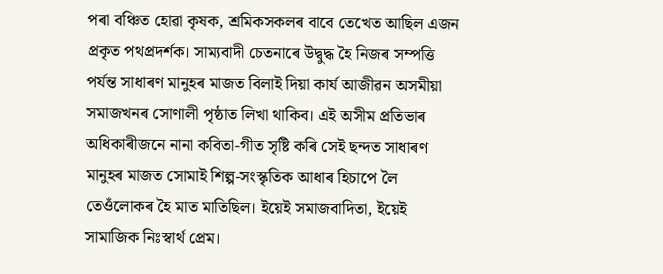পৰা বঞ্চিত হোৱা কৃষক, শ্ৰমিকসকলৰ বাবে তেখেত আছিল এজন প্ৰকৃত পথপ্ৰদৰ্শক। সাম্যবাদী চেতনাৰে উদ্বুদ্ধ হৈ নিজৰ সম্পত্তি পৰ্যন্ত সাধাৰণ মানুহৰ মাজত বিলাই দিয়া কাৰ্য আজীৱন অসমীয়া সমাজখনৰ সোণালী পৃষ্ঠাত লিখা থাকিব। এই অসীম প্ৰতিভাৰ অধিকাৰীজনে নানা কবিতা-গীত সৃষ্টি কৰি সেই ছন্দত সাধাৰণ মানুহৰ মাজত সোমাই শিল্প-সংস্কৃতিক আধাৰ হিচাপে লৈ তেওঁলোকৰ হৈ মাত মাতিছিল। ইয়েই সমাজবাদিতা, ইয়েই সামাজিক নিঃস্বাৰ্থ প্ৰেম।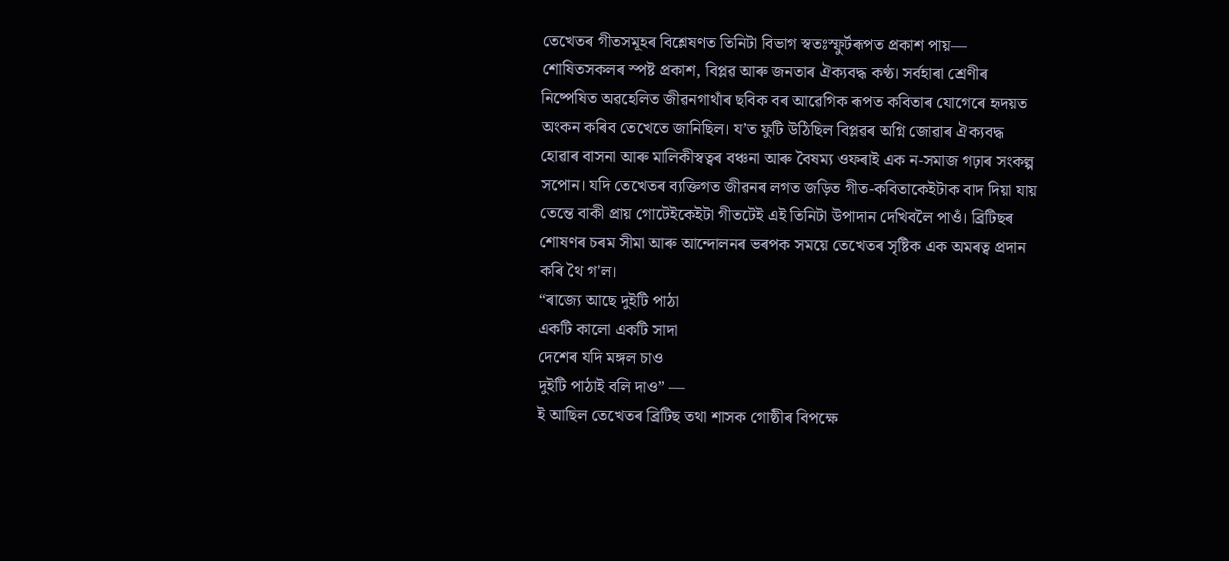তেখেতৰ গীতসমূহৰ বিশ্লেষণত তিনিটা বিভাগ স্বতঃস্ফুৰ্টৰূপত প্ৰকাশ পায়— শোষিতসকলৰ স্পষ্ট প্ৰকাশ, বিপ্লৱ আৰু জনতাৰ ঐক্যবদ্ধ কণ্ঠ। সৰ্বহাৰা শ্ৰেণীৰ নিষ্পেষিত অৱহেলিত জীৱনগাথাঁৰ ছবিক বৰ আৱেগিক ৰূপত কবিতাৰ যোগেৰে হৃদয়ত অংকন কৰিব তেখেতে জানিছিল। য’ত ফুটি উঠিছিল বিপ্লৱৰ অগ্নি জোৱাৰ ঐক্যবদ্ধ হোৱাৰ বাসনা আৰু মালিকীস্বত্বৰ বঞ্চনা আৰু বৈষম্য ওফৰাই এক ন-সমাজ গঢ়াৰ সংকল্প সপোন। যদি তেখেতৰ ব্যক্তিগত জীৱনৰ লগত জড়িত গীত-কবিতাকেইটাক বাদ দিয়া যায় তেন্তে বাকী প্ৰায় গোটেইকেইটা গীতটেই এই তিনিটা উপাদান দেখিবলৈ পাওঁ। ব্ৰিটিছৰ শোষণৰ চৰম সীমা আৰু আন্দোলনৰ ভৰপক সময়ে তেখেতৰ সৃষ্টিক এক অমৰত্ব প্ৰদান কৰি থৈ গ'ল।
“ৰাজ্যে আছে দুইটি পাঠা
একটি কালো একটি সাদা
দেশেৰ যদি মঙ্গল চাও
দুইটি পাঠাই বলি দাও” —
ই আছিল তেখেতৰ ব্ৰিটিছ তথা শাসক গোষ্ঠীৰ বিপক্ষে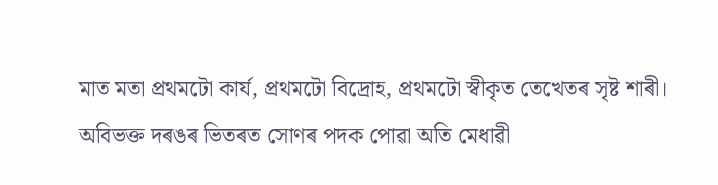মাত মতা প্ৰথমটো কাৰ্য, প্ৰথমটো বিদ্ৰোহ, প্ৰথমটো স্বীকৃত তেখেতৰ সৃষ্ট শাৰী। অবিভক্ত দৰঙৰ ভিতৰত সোণৰ পদক পোৱা অতি মেধাৱী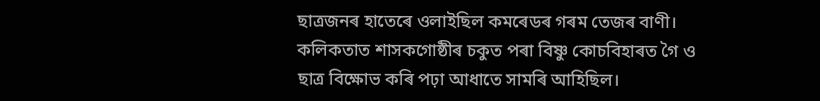ছাত্ৰজনৰ হাতেৰে ওলাইছিল কমৰেডৰ গৰম তেজৰ বাণী। কলিকতাত শাসকগোষ্ঠীৰ চকুত পৰা বিষ্ণু কোচবিহাৰত গৈ ও ছাত্ৰ বিক্ষোভ কৰি পঢ়া আধাতে সামৰি আহিছিল।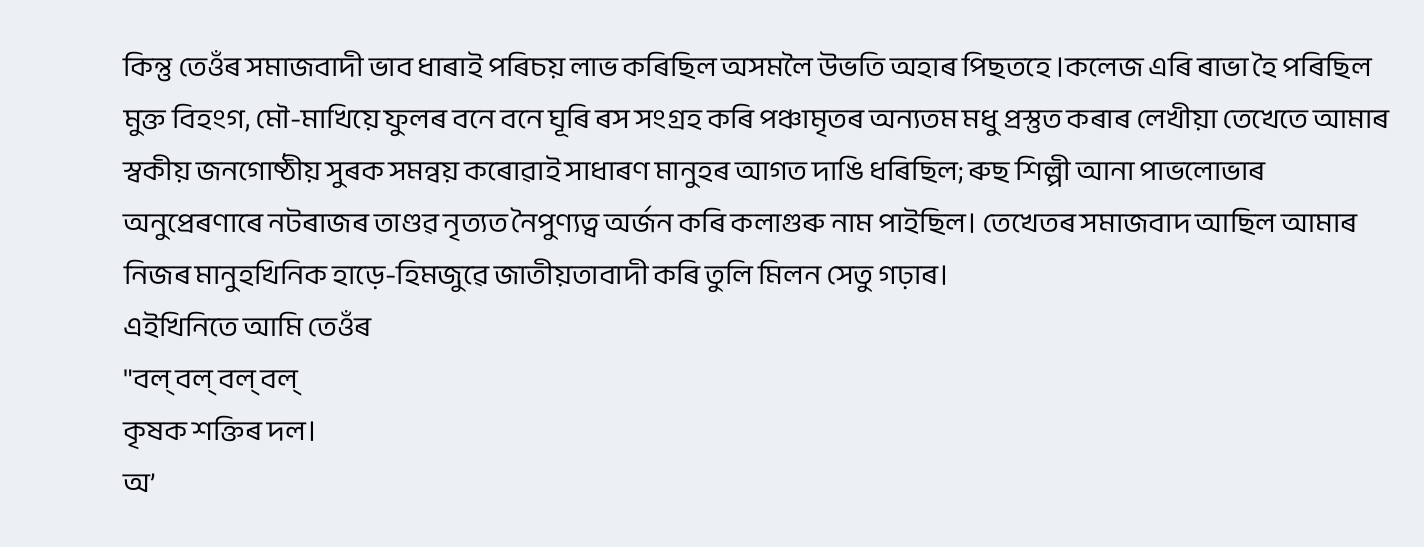কিন্তু তেওঁৰ সমাজবাদী ভাব ধাৰাই পৰিচয় লাভ কৰিছিল অসমলৈ উভতি অহাৰ পিছতহে ।কলেজ এৰি ৰাভা হৈ পৰিছিল মুক্ত বিহংগ, মৌ-মাখিয়ে ফুলৰ বনে বনে ঘূৰি ৰস সংগ্ৰহ কৰি পঞ্চামৃতৰ অন্যতম মধু প্ৰস্তুত কৰাৰ লেখীয়া তেখেতে আমাৰ স্বকীয় জনগোষ্ঠীয় সুৰক সমন্বয় কৰোৱাই সাধাৰণ মানুহৰ আগত দাঙি ধৰিছিল; ৰুছ শিল্পী আনা পাভলোভাৰ অনুপ্ৰেৰণাৰে নটৰাজৰ তাণ্ডৱ নৃত্যত নৈপুণ্যত্ব অৰ্জন কৰি কলাগুৰু নাম পাইছিল। তেখেতৰ সমাজবাদ আছিল আমাৰ নিজৰ মানুহখিনিক হাড়ে-হিমজুৱে জাতীয়তাবাদী কৰি তুলি মিলন সেতু গঢ়াৰ।
এইখিনিতে আমি তেওঁৰ
"বল্ বল্ বল্ বল্
কৃষক শক্তিৰ দল।
অ’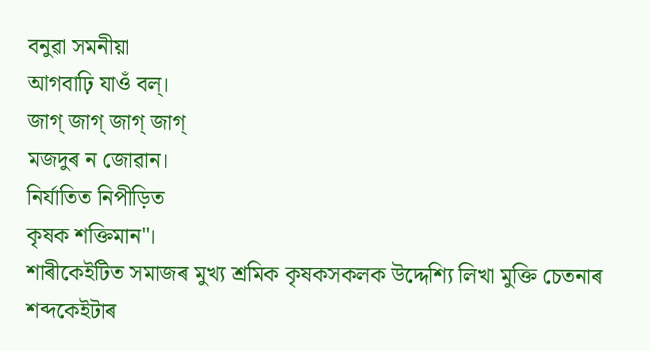বনুৱা সমনীয়া
আগবাঢ়ি যাওঁ বল্।
জাগ্ জাগ্ জাগ্ জাগ্
মজদুৰ ন জোৱান।
নিৰ্যাতিত নিপীড়িত
কৃষক শক্তিমান"।
শাৰীকেইটিত সমাজৰ মুখ্য শ্ৰমিক কৃষকসকলক উদ্দেশ্যি লিখা মুক্তি চেতনাৰ শব্দকেইটাৰ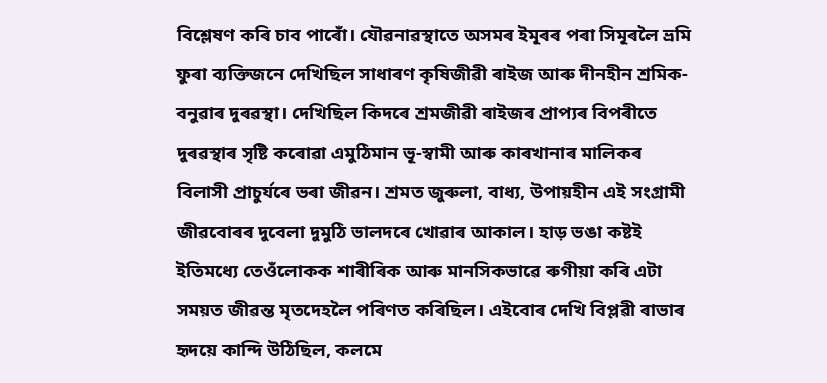বিশ্লেষণ কৰি চাব পাৰোঁ। যৌৱনাৱস্থাতে অসমৰ ইমূৰৰ পৰা সিমূৰলৈ ভ্ৰমি ফুৰা ব্যক্তিজনে দেখিছিল সাধাৰণ কৃষিজীৱী ৰাইজ আৰু দীনহীন শ্ৰমিক-বনুৱাৰ দুৰৱস্থা। দেখিছিল কিদৰে শ্ৰমজীৱী ৰাইজৰ প্ৰাপ্যৰ বিপৰীতে দুৰৱস্থাৰ সৃষ্টি কৰোৱা এমুঠিমান ভূ-স্বামী আৰু কাৰখানাৰ মালিকৰ বিলাসী প্ৰাচুৰ্যৰে ভৰা জীৱন। শ্ৰমত জুৰুলা, বাধ্য, উপায়হীন এই সংগ্ৰামী জীৱবোৰৰ দুবেলা দুমুঠি ভালদৰে খোৱাৰ আকাল। হাড় ভঙা কষ্টই ইতিমধ্যে তেওঁলোকক শাৰীৰিক আৰু মানসিকভাৱে ৰুগীয়া কৰি এটা সময়ত জীৱন্ত মৃতদেহলৈ পৰিণত কৰিছিল। এইবোৰ দেখি বিপ্লৱী ৰাভাৰ হৃদয়ে কান্দি উঠিছিল, কলমে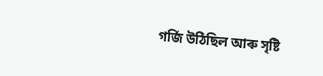গৰ্জি উঠিছিল আৰু সৃষ্টি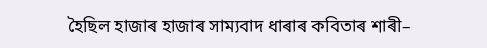হৈছিল হাজাৰ হাজাৰ সাম্যবাদ ধাৰাৰ কবিতাৰ শাৰী–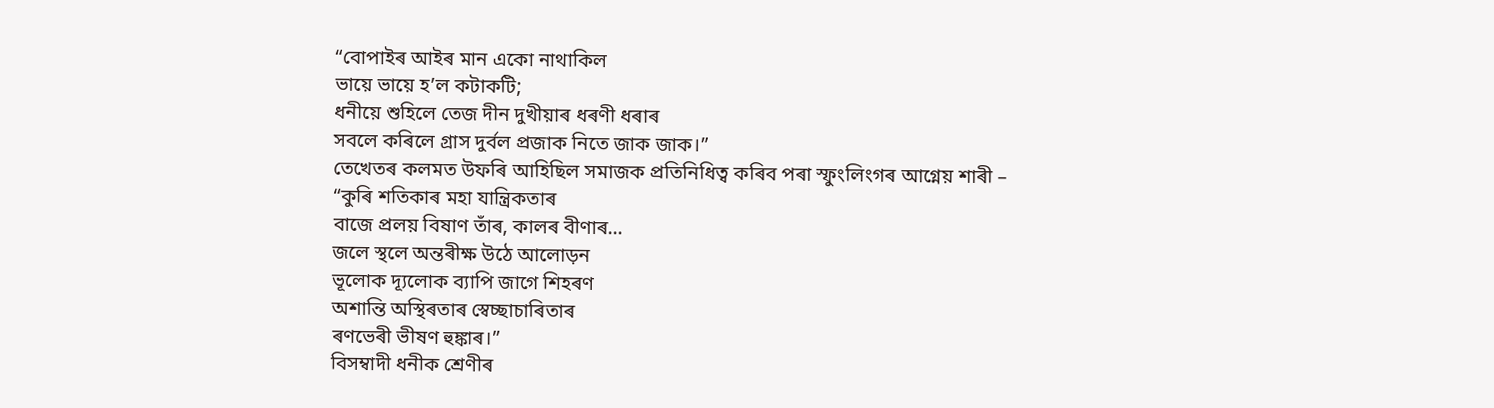“বোপাইৰ আইৰ মান একো নাথাকিল
ভায়ে ভায়ে হ’ল কটাকটি;
ধনীয়ে শুহিলে তেজ দীন দুখীয়াৰ ধৰণী ধৰাৰ
সবলে কৰিলে গ্ৰাস দুৰ্বল প্ৰজাক নিতে জাক জাক।”
তেখেতৰ কলমত উফৰি আহিছিল সমাজক প্ৰতিনিধিত্ব কৰিব পৰা স্ফুংলিংগৰ আগ্নেয় শাৰী –
“কুৰি শতিকাৰ মহা যান্ত্ৰিকতাৰ
বাজে প্ৰলয় বিষাণ তাঁৰ, কালৰ বীণাৰ…
জলে স্থলে অন্তৰীক্ষ উঠে আলোড়ন
ভূলোক দ্যূলোক ব্যাপি জাগে শিহৰণ
অশান্তি অস্থিৰতাৰ স্বেচ্ছাচাৰিতাৰ
ৰণভেৰী ভীষণ হুঙ্কাৰ।”
বিসম্বাদী ধনীক শ্ৰেণীৰ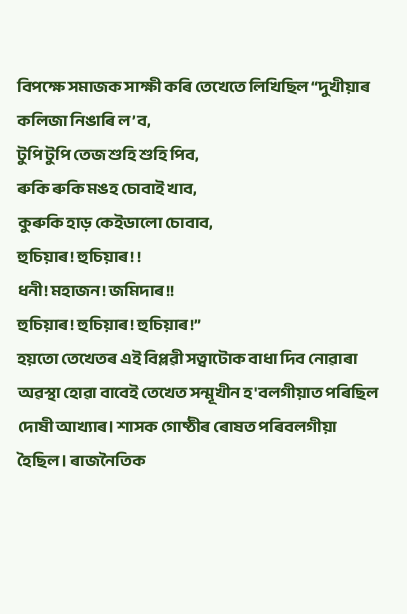বিপক্ষে সমাজক সাক্ষী কৰি তেখেতে লিখিছিল “দুখীয়াৰ কলিজা নিঙাৰি ল’ব,
টুপি টুপি তেজ শুহি শুহি পিব,
ৰুকি ৰুকি মঙহ চোবাই খাব,
কুৰুকি হাড় কেইডালো চোবাব,
হুচিয়াৰ! হুচিয়াৰ! !
ধনী! মহাজন! জমিদাৰ!!
হুচিয়াৰ! হুচিয়াৰ! হুচিয়াৰ!”
হয়তো তেখেতৰ এই বিপ্লৱী সত্বাটোক বাধা দিব নোৱাৰা অৱস্থা হোৱা বাবেই তেখেত সন্মূখীন হ'বলগীয়াত পৰিছিল দোষী আখ্যাৰ। শাসক গোষ্ঠীৰ ৰোষত পৰিবলগীয়া হৈছিল। ৰাজনৈতিক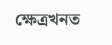ক্ষেত্ৰখনত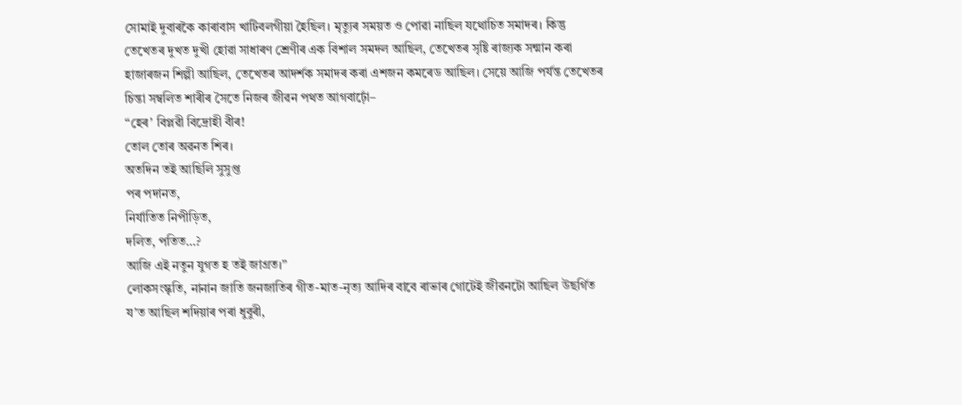সোমাই দুবাৰকৈ কাৰাবাস খাটিবলগীয়া হৈছিল। মৃত্যুৰ সময়ত ও পোৱা নাছিল যথোচিত সমাদৰ। কিন্তু তেখেতৰ দুখত দুখী হোৱা সাধাৰণ শ্ৰেণীৰ এক বিশাল সমদল আছিল, তেখেতৰ সৃষ্টি ৰাজ্যক সন্মান কৰা হাজাৰজন শিল্পী আছিল, তেখেতৰ আদৰ্শক সমাদৰ কৰা এশজন কমৰেড আছিল। সেয়ে আজি পৰ্যন্ত তেখেতৰ চিন্তা সম্বলিত শাৰীৰ সৈতে নিজৰ জীৱন পথত আগবাঢ়োঁ–
“হেৰ’ বিপ্লৱী বিদ্ৰোহী বীৰ!
তোল তোৰ অৱনত শিৰ।
অতদিন তই আছিলি সুসুপ্ত
পৰ পদানত,
নিৰ্যাতিত নিপীড়িত,
দলিত, পতিত…?
আজি এই নতুন যুগত হ তই জাগ্ৰত।”
লোকসংস্কৃতি, নানান জাতি জনজাতিৰ গীত-মাত-নৃত্য আদিৰ বাবে ৰাভাৰ গোটেই জীৱনটো আছিল উছৰ্গিত য’ত আছিল শদিয়াৰ পৰা ধুবুৰী,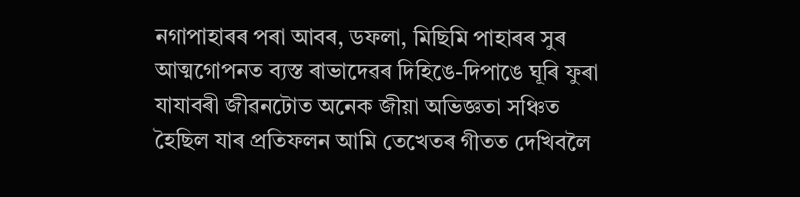নগাপাহাৰৰ পৰা আবৰ, ডফলা, মিছিমি পাহাৰৰ সুৰ আত্মগোপনত ব্যস্ত ৰাভাদেৱৰ দিহিঙে-দিপাঙে ঘূৰি ফুৰা যাযাবৰী জীৱনটোত অনেক জীয়া অভিজ্ঞতা সঞ্চিত হৈছিল যাৰ প্ৰতিফলন আমি তেখেতৰ গীতত দেখিবলৈ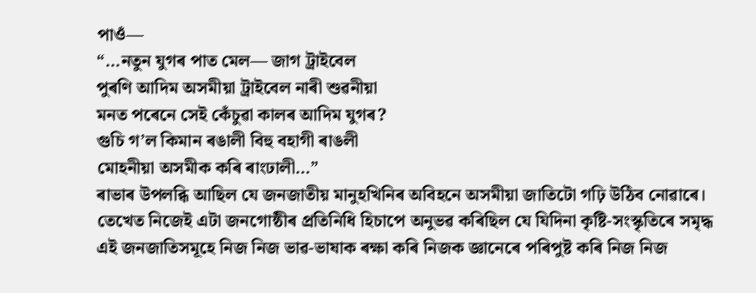পাওঁ—
“…নতুন যুগৰ পাত মেল— জাগ ট্ৰাইবেল
পুৰণি আদিম অসমীয়া ট্ৰাইবেল নাৰী শুৱনীয়া
মনত পৰেনে সেই কেঁচুৱা কালৰ আদিম যুগৰ?
গুচি গ’ল কিমান ৰঙালী বিহু বহাগী ৰাঙলী
মোহনীয়া অসমীক কৰি ৰাংঢালী…”
ৰাভাৰ উপলব্ধি আছিল যে জনজাতীয় মানুহখিনিৰ অবিহনে অসমীয়া জাতিটো গঢ়ি উঠিব নোৱাৰে। তেখেত নিজেই এটা জনগোষ্ঠীৰ প্ৰতিনিধি হিচাপে অনুভৱ কৰিছিল যে যিদিনা কৃষ্টি-সংস্কৃতিৰে সমৃদ্ধ এই জনজাতিসমূহে নিজ নিজ ভাৱ-ভাষাক ৰক্ষা কৰি নিজক জ্ঞানেৰে পৰিপুষ্ট কৰি নিজ নিজ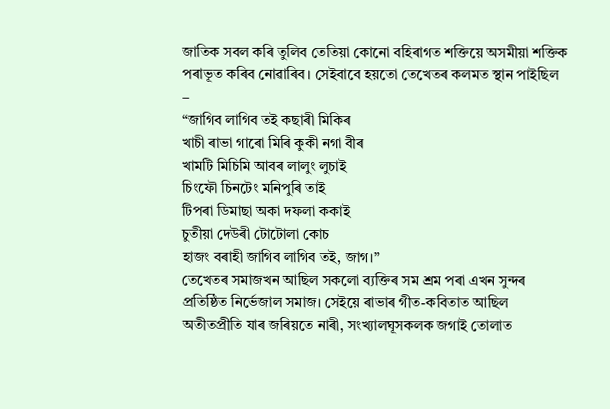জাতিক সবল কৰি তুলিব তেতিয়া কোনো বহিৰাগত শক্তিয়ে অসমীয়া শক্তিক পৰাভূত কৰিব নোৱাৰিব। সেইবাবে হয়তো তেখেতৰ কলমত স্থান পাইছিল –
“জাগিব লাগিব তই কছাৰী মিকিৰ
খাচী ৰাভা গাৰো মিৰি কুকী নগা বীৰ
খামটি মিচিমি আবৰ লালুং লুচাই
চিংফৌ চিনটেং মনিপুৰি তাই
টিপৰা ডিমাছা অকা দফলা ককাই
চুতীয়া দেউৰী টোটোলা কোচ
হাজং বৰাহী জাগিব লাগিব তই, জাগ।”
তেখেতৰ সমাজখন আছিল সকলো ব্যক্তিৰ সম শ্ৰম পৰা এখন সুন্দৰ প্ৰতিষ্ঠিত নিৰ্ভেজাল সমাজ। সেইয়ে ৰাভাৰ গীত-কবিতাত আছিল অতীতপ্ৰীতি যাৰ জৰিয়তে নাৰী, সংখ্যালঘূসকলক জগাই তোলাত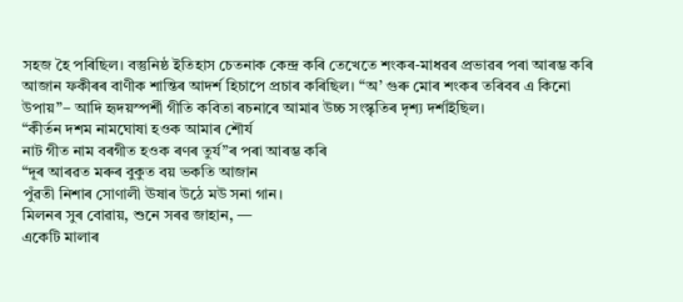সহজ হৈ পৰিছিল। বস্তুনিষ্ঠ ইতিহাস চেতনাক কেন্দ্ৰ কৰি তেখেতে শংকৰ-মাধৱৰ প্ৰভাৱৰ পৰা আৰম্ভ কৰি আজান ফকীৰৰ বাণীক শান্তিৰ আদৰ্শ হিচাপে প্ৰচাৰ কৰিছিল। “অ’ গুৰু মোৰ শংকৰ তৰিবৰ এ কিনো উপায়”– আদি হৃদয়স্পৰ্শী গীতি কবিতা ৰচনাৰে আমাৰ উচ্চ সংস্কৃতিৰ দৃশ্য দৰ্শাইছিল।
“কীৰ্তন দশম নামঘোষা হওক আমাৰ শৌৰ্য
নাট গীত নাম বৰগীত হওক ৰণৰ তুৰ্য”ৰ পৰা আৰম্ভ কৰি
“দূৰ আৰৱত মৰুৰ বুকুত বয় ভকতি আজান
পুঁৱতী নিশাৰ সোণালী ঊষাৰ উঠে মউ সনা গান।
মিলনৰ সুৰ বোৱায়, শুনে সৰৱ জাহান, —
একেটি মালাৰ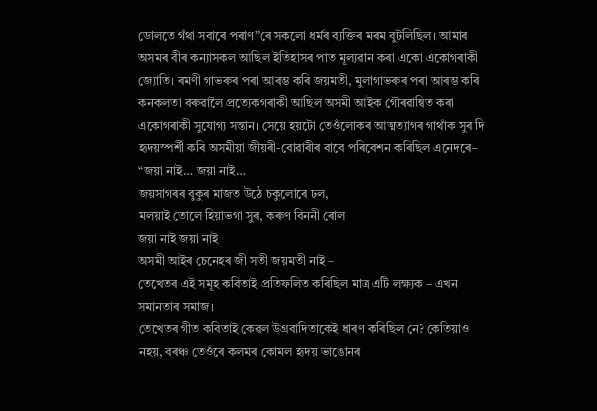ডোলতে গঁথা সবাৰে পৰাণ”ৰে সকলো ধৰ্মৰ ব্যক্তিৰ মৰম বুটলিছিল। আমাৰ অসমৰ বীৰ কন্যাসকল আছিল ইতিহাসৰ পাত মূল্যৱান কৰা একো একোগৰাকী জ্যোতি। ৰমণী গাভৰুৰ পৰা আৰম্ভ কৰি জয়মতী, মুলাগাভৰুৰ পৰা আৰম্ভ কৰি কনকলতা বৰুৱালৈ প্ৰত্যেকগৰাকী আছিল অসমী আইক গৌৰৱান্বিত কৰা একোগৰাকী সুযোগ্য সন্তান। সেয়ে হয়টো তেওঁলোকৰ আত্মত্যাগৰ গাথাঁক সুৰ দি হৃদয়স্পৰ্শী কৰি অসমীয়া জীয়ৰী-বোৱাৰীৰ বাবে পৰিবেশন কৰিছিল এনেদৰে–
“জয়া নাই… জয়া নাই…
জয়সাগৰৰ বুকুৰ মাজত উঠে চকুলোৰে ঢল,
মলয়াই তোলে হিয়াভগা সুৰ, কৰুণ বিননী ৰোল
জয়া নাই জয়া নাই
অসমী আইৰ চেনেহৰ জী সতী জয়মতী নাই –
তেখেতৰ এই সমূহ কবিতাই প্ৰতিফলিত কৰিছিল মাত্ৰ এটি লক্ষ্যক – এখন সমানতাৰ সমাজ।
তেখেতৰ গীত কবিতাই কেৱল উগ্ৰবাদিতাকেই ধাৰণ কৰিছিল নে? কেতিয়াও নহয়, বৰঞ্চ তেওঁৰে কলমৰ কোমল হৃদয় ভাঙোনৰ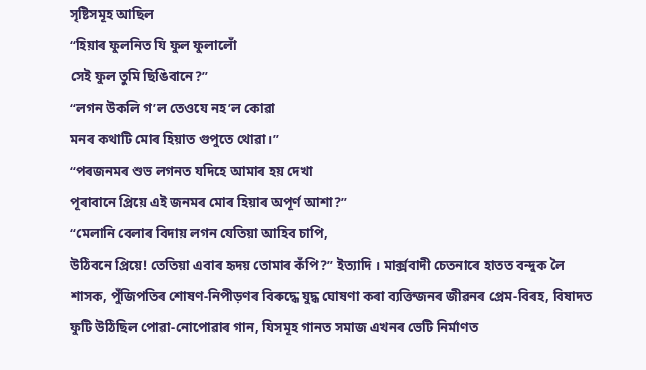সৃষ্টিসমূহ আছিল
“হিয়াৰ ফুলনিত যি ফুল ফুলালোঁ
সেই ফুল তুমি ছিঙিবানে?”
“লগন উকলি গ’ল তেওযে নহ’ল কোৱা
মনৰ কথাটি মোৰ হিয়াত গুপুতে থোৱা।”
“পৰজনমৰ শুভ লগনত যদিহে আমাৰ হয় দেখা
পূৰাবানে প্ৰিয়ে এই জনমৰ মোৰ হিয়াৰ অপূৰ্ণ আশা?”
“মেলানি বেলাৰ বিদায় লগন যেতিয়া আহিব চাপি,
উঠিবনে প্ৰিয়ে! তেতিয়া এবাৰ হৃদয় তোমাৰ কঁপি?” ইত্যাদি । মাৰ্ক্সবাদী চেতনাৰে হাতত বন্দুক লৈ শাসক, পুঁজিপতিৰ শোষণ-নিপীড়ণৰ বিৰুদ্ধে যুদ্ধ ঘোষণা কৰা ব্যক্তিজনৰ জীৱনৰ প্ৰেম-বিৰহ, বিষাদত ফুটি উঠিছিল পোৱা-নোপোৱাৰ গান, যিসমূহ গানত সমাজ এখনৰ ভেটি নিৰ্মাণত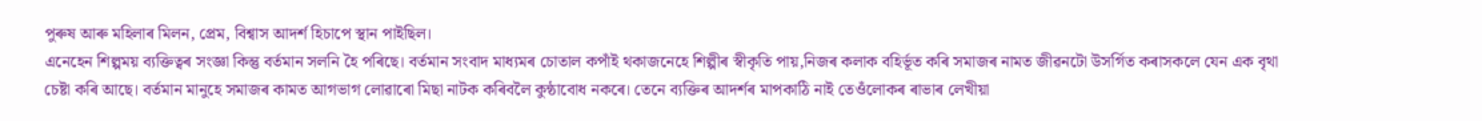পুৰুষ আৰু মহিলাৰ মিলন, প্ৰেম, বিশ্বাস আদৰ্শ হিচাপে স্থান পাইছিল।
এনেহেন শিল্পময় ব্যক্তিত্বৰ সংজ্ঞা কিন্তু বৰ্তমান সলনি হৈ পৰিছে। বৰ্তমান সংবাদ মাধ্যমৰ চোতাল কপাঁই থকাজনেহে শিল্পীৰ স্বীকৃতি পায়,নিজৰ কলাক বহিৰ্ভূত কৰি সমাজৰ নামত জীৱনটো উসৰ্গিত কৰাসকলে যেন এক বৃথা চেষ্টা কৰি আছে। বৰ্তমান মানুহে সমাজৰ কামত আগভাগ লোৱাৰো মিছা নাটক কৰিবলৈ কুন্ঠাবোধ নকৰে। তেনে ব্যক্তিৰ আদৰ্শৰ মাপকাঠি নাই তেওঁলোকৰ ৰাভাৰ লেখীয়া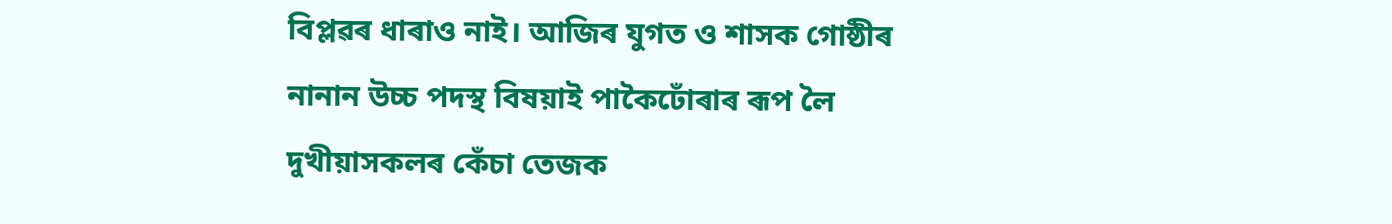বিপ্লৱৰ ধাৰাও নাই। আজিৰ যুগত ও শাসক গোষ্ঠীৰ নানান উচ্চ পদস্থ বিষয়াই পাকৈঢোঁৰাৰ ৰূপ লৈ দুখীয়াসকলৰ কেঁচা তেজক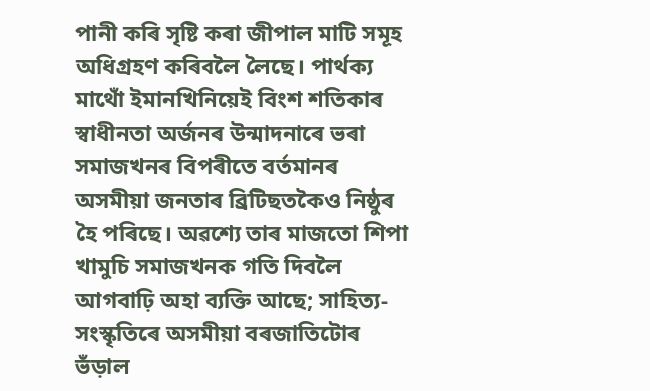পানী কৰি সৃষ্টি কৰা জীপাল মাটি সমূহ অধিগ্ৰহণ কৰিবলৈ লৈছে। পাৰ্থক্য মাথোঁ ইমানখিনিয়েই বিংশ শতিকাৰ স্বাধীনতা অৰ্জনৰ উন্মাদনাৰে ভৰা সমাজখনৰ বিপৰীতে বৰ্তমানৰ অসমীয়া জনতাৰ ব্ৰিটিছতকৈও নিষ্ঠুৰ হৈ পৰিছে। অৱশ্যে তাৰ মাজতো শিপা খামুচি সমাজখনক গতি দিবলৈ আগবাঢ়ি অহা ব্যক্তি আছে; সাহিত্য-সংস্কৃতিৰে অসমীয়া বৰজাতিটোৰ ভঁড়াল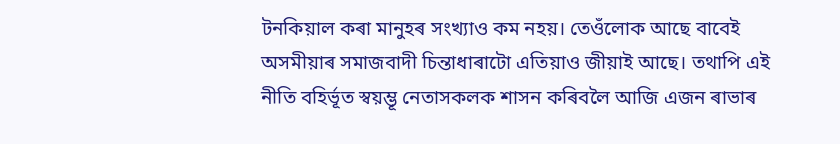টনকিয়াল কৰা মানুহৰ সংখ্যাও কম নহয়। তেওঁলোক আছে বাবেই অসমীয়াৰ সমাজবাদী চিন্তাধাৰাটো এতিয়াও জীয়াই আছে। তথাপি এই নীতি বহিৰ্ভূত স্বয়ম্ভূ নেতাসকলক শাসন কৰিবলৈ আজি এজন ৰাভাৰ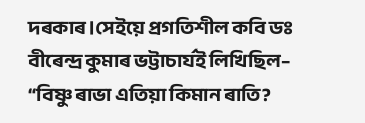দৰকাৰ।সেইয়ে প্ৰগতিশীল কবি ডঃ বীৰেন্দ্ৰ কুমাৰ ভট্টাচাৰ্যই লিখিছিল–
“বিষ্ণু ৰাভা এতিয়া কিমান ৰাতি?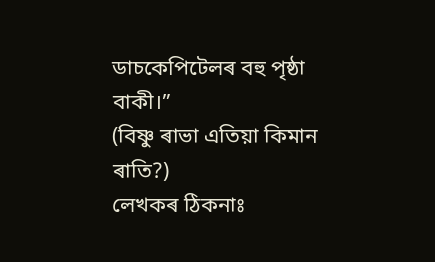ডাচকেপিটেলৰ বহু পৃষ্ঠা বাকী।”
(বিষ্ণু ৰাভা এতিয়া কিমান ৰাতি?)
লেখকৰ ঠিকনাঃ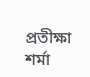প্ৰতীক্ষা শৰ্মা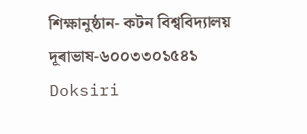শিক্ষানুষ্ঠান- কটন বিশ্ববিদ্যালয়
দূৰাভাষ-৬০০৩৩০১৫৪১
Doksiri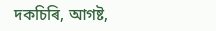দকচিৰি, আগষ্ট,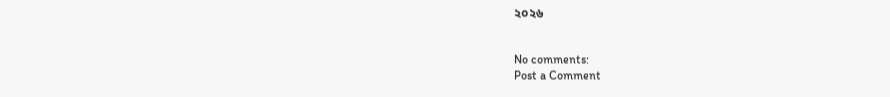২০২৬


No comments:
Post a Comment